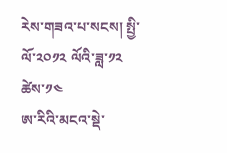རེས་གཟའ་པ་སངས། སྤྱི་ལོ་༢༠༡༢ ལོའི་ཟླ་༡༢ ཚེས་༡༤
ཨ་རིའི་མངའ་སྡེ་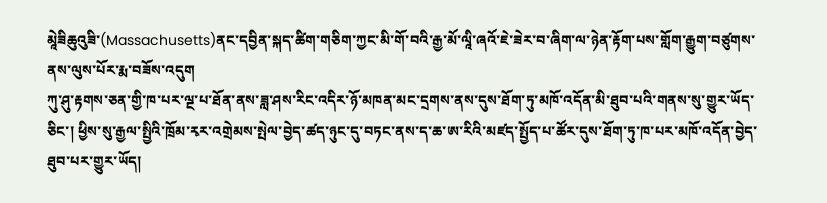མཱེཟིཆུའུཟི་(Massachusetts)ནང་དབྱིན་སྐད་ཚིག་གཅིག་ཀྱང་མི་གོ་བའི་རྒྱ་མོ་ལཱི་ཞའོ་ཇེ་ཟེར་བ་ཞིག་ལ་ཉེན་རྟོག་པས་གློག་རྒྱུག་བཙུགས་ནས་ལུས་པོར་རྨ་བཟོས་འདུག
ཀུ་ཤུ་རྟགས་ཅན་གྱི་ཁ་པར་ལྔ་པ་ཐོན་ནས་ཟླ་ཤས་རིང་འདིར་ཉོ་མཁན་མང་དྲགས་ནས་དུས་ཐོག་ཏུ་མཁོ་འདོན་མི་ཐུབ་པའི་གནས་སུ་གྱུར་ཡོད་ཅིང་། ཕྱིས་སུ་རྒྱལ་སྤྱིའི་ཁྲོམ་རྭར་འགྲེམས་སྤེལ་བྱེད་ཚད་ཉུང་དུ་བཏང་ནས་ད་ཆ་ཨ་རིའི་མཛད་སྤྱོད་པ་ཚོར་དུས་ཐོག་ཏུ་ཁ་པར་མཁོ་འདོན་བྱེད་ཐུབ་པར་གྱུར་ཡོད།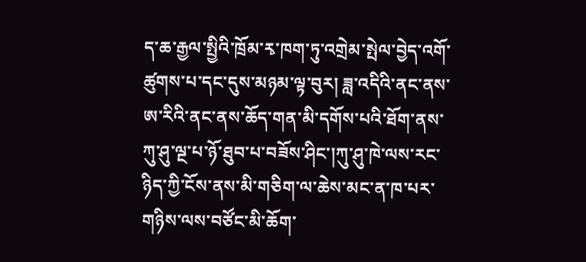ད་ཆ་རྒྱལ་སྤྱིའི་ཁྲོམ་རྭ་ཁག་ཏུ་འགྲེམ་སྤེལ་བྱེད་འགོ་ཚུགས་པ་དང་དུས་མཉམ་ལྟ་བུར། ཟླ་འདིའི་ནང་ནས་ཨ་རིའི་ནང་ནས་ཆོད་གན་མི་དགོས་པའི་ཐོག་ནས་ཀུ་ཤུ་ལྔ་པ་ཉོ་ཐུབ་པ་བཟོས་ཤིང་།ཀུ་ཤུ་ཁེ་ལས་རང་ཉིད་ཀྱི་ངོས་ནས་མི་གཅིག་ལ་ཆེས་མང་ན་ཁ་པར་གཉིས་ལས་བཙོང་མི་ཆོག་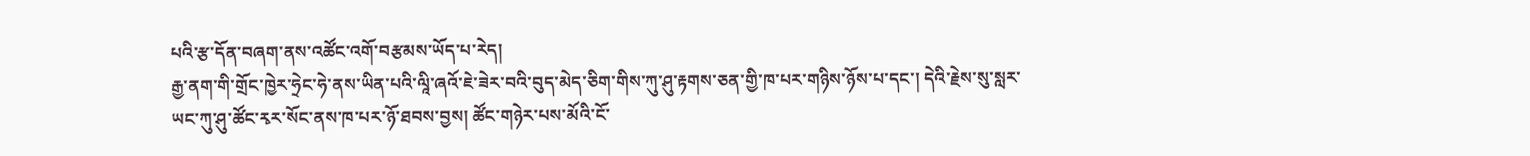པའི་རྩ་དོན་བཞག་ནས་འཚོང་འགོ་བརྩམས་ཡོད་པ་རེད།
རྒྱ་ནག་གི་གྲོང་ཁྱེར་ཧྲེང་ཧེ་ནས་ཡིན་པའི་ལཱི་ཞའོ་ཇེ་ཟེར་བའི་བུད་མེད་ཅིག་གིས་ཀུ་ཤུ་རྟགས་ཅན་གྱི་ཁ་པར་གཉིས་ཉོས་པ་དང་། དེའི་རྗེས་སུ་སླར་ཡང་ཀུ་ཤུ་ཚོང་རྭར་སོང་ནས་ཁ་པར་ཉོ་ཐབས་བྱས། ཚོང་གཉེར་པས་མོའི་ངོ་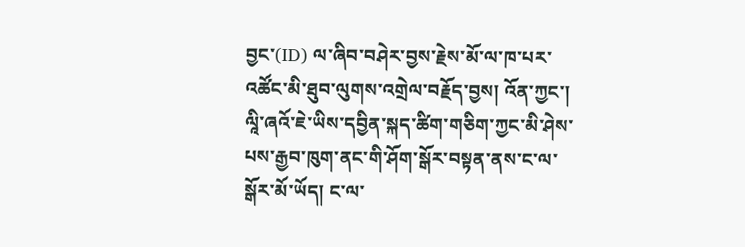བྱང་(ID) ལ་ཞིབ་བཤེར་བྱས་རྗེས་མོ་ལ་ཁ་པར་འཚོང་མི་ཐུབ་ལུགས་འགྲེལ་བརྗོད་བྱས། འོན་ཀྱང་། ལཱི་ཞའོ་ཇེ་ཡིས་དབྱིན་སྐད་ཚིག་གཅིག་ཀྱང་མི་ཤེས་པས་རྒྱབ་ཁུག་ནང་གི་ཤོག་སྒོར་བསྟན་ནས་ང་ལ་སྒོར་མོ་ཡོད། ང་ལ་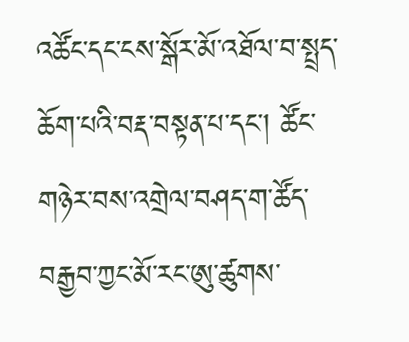འཚོང་དང་ངས་སྒོར་མོ་འཐོལ་བ་སྤྲད་ཆོག་པའི་བརྡ་བསྟན་པ་དང་། ཚོང་གཉེར་བས་འགྲེལ་བཤད་ག་ཚོད་བརྒྱབ་ཀྱང་མོ་རང་ཨུ་ཚུགས་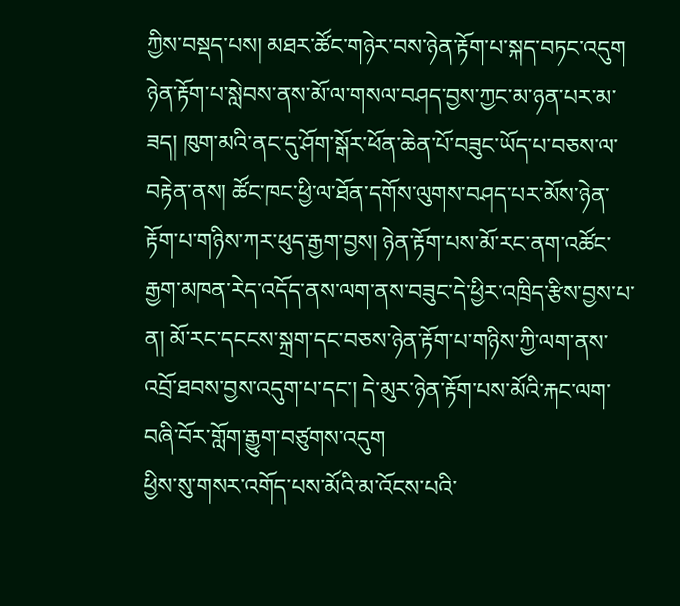ཀྱིས་བསྡད་པས། མཐར་ཚོང་གཉེར་བས་ཉེན་རྟོག་པ་སྐད་བཏང་འདུག
ཉེན་རྟོག་པ་སླེབས་ནས་མོ་ལ་གསལ་བཤད་བྱས་ཀྱང་མ་ཉན་པར་མ་ཟད། ཁུག་མའི་ནང་དུ་ཤོག་སྒོར་ཕོན་ཆེན་པོ་བཟུང་ཡོད་པ་བཅས་ལ་བརྟེན་ནས། ཚོང་ཁང་ཕྱི་ལ་ཐོན་དགོས་ལུགས་བཤད་པར་མོས་ཉེན་རྟོག་པ་གཉིས་ཀར་ཕུད་རྒྱག་བྱས། ཉེན་རྟོག་པས་མོ་རང་ནག་འཚོང་རྒྱག་མཁན་རེད་འདོད་ནས་ལག་ནས་བཟུང་དེ་ཕྱིར་འཁྲིད་རྩིས་བྱས་པ་ན། མོ་རང་དངངས་སྐྲག་དང་བཅས་ཉེན་རྟོག་པ་གཉིས་ཀྱི་ལག་ནས་འབྲོ་ཐབས་བྱས་འདུག་པ་དང་། དེ་མུར་ཉེན་རྟོག་པས་མོའི་རྐང་ལག་བཞི་བོར་གློག་རྒྱུག་བཙུགས་འདུག
ཕྱིས་སུ་གསར་འགོད་པས་མོའི་མ་འོངས་པའི་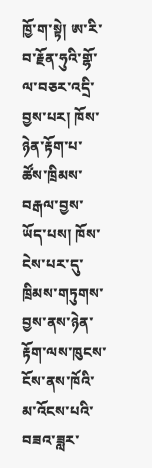ཁྱོ་ག་སྟེ། ཨ་རི་བ་རྗོན་ཧུའི་གྷོ་ལ་བཅར་འདྲི་བྱས་པར། ཁོས་ཉེན་རྟོག་པ་ཚོས་ཁྲིམས་བརྒལ་བྱས་ཡོད་པས། ཁོས་ངེས་པར་དུ་ཁྲིམས་གཏུགས་བྱས་ནས་ཉེན་རྟོག་ལས་ཁུངས་ངོས་ནས་ཁོའི་མ་འོངས་པའི་བཟའ་ཟླར་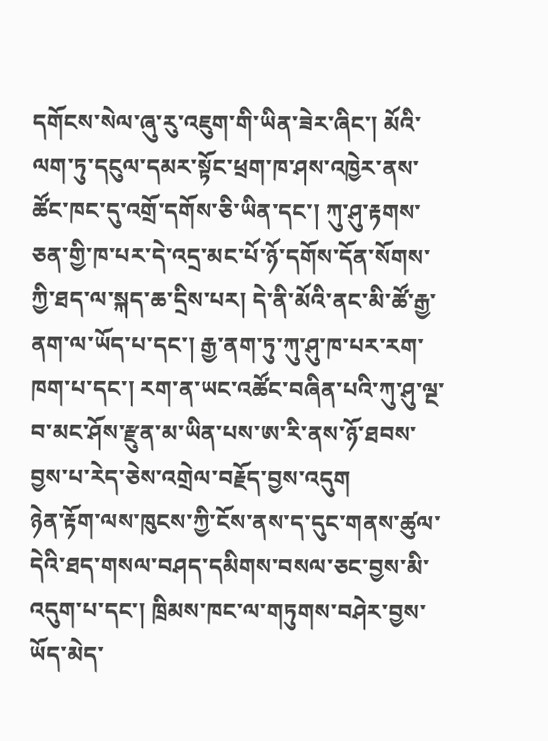དགོངས་སེལ་ཞུ་རུ་འཇུག་གི་ཡིན་ཟེར་ཞིང་། མོའི་ལག་ཏུ་དངུལ་དམར་སྟོང་ཕྲག་ཁ་ཤས་འཁྱེར་ནས་ཚོང་ཁང་དུ་འགྲོ་དགོས་ཅི་ཡིན་དང་། ཀུ་ཤུ་རྟགས་ཅན་གྱི་ཁ་པར་དེ་འདྲ་མང་པོ་ཉོ་དགོས་དོན་སོགས་ཀྱི་ཐད་ལ་སྐད་ཆ་དྲིས་པར། དེ་ནི་མོའི་ནང་མི་ཚོ་རྒྱ་ནག་ལ་ཡོད་པ་དང་། རྒྱ་ནག་ཏུ་ཀུ་ཤུ་ཁ་པར་རག་ཁག་པ་དང་། རག་ན་ཡང་འཚོང་བཞིན་པའི་ཀུ་ཤུ་ལྔ་བ་མང་ཤོས་རྫུན་མ་ཡིན་པས་ཨ་རི་ནས་ཉོ་ཐབས་བྱས་པ་རེད་ཅེས་འགྲེལ་བརྗོད་བྱས་འདུག
ཉེན་རྟོག་ལས་ཁུངས་ཀྱི་ངོས་ནས་ད་དུང་གནས་ཚུལ་དེའི་ཐད་གསལ་བཤད་དམིགས་བསལ་ཅང་བྱས་མི་འདུག་པ་དང་། ཁྲིམས་ཁང་ལ་གཏུགས་བཤེར་བྱས་ཡོད་མེད་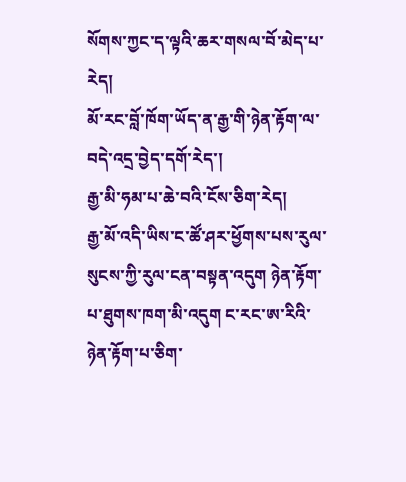སོགས་ཀྱང་ད་ལྟའི་ཆར་གསལ་བོ་མེད་པ་རེད།
མོ་རང་བློ་ཁོག་ཡོད་ན་རྒྱ་གི་ཉེན་རྟོག་ལ་བདེ་འདྲ་བྱེད་དགོ་རེད་།
རྒྱ་མི་ཧམ་པ་ཆེ་བའི་ངོས་ཅིག་རེད།
རྒྱ་མོ་འདི་ཡིས་ང་ཚོ་ཤར་ཕྱོགས་པས་རུལ་སུངས་ཀྱི་རུལ་ངན་བསྟན་འདུག ཉེན་རྟོག་པ་ཐུགས་ཁག་མི་འདུག ང་རང་ཨ་རིའི་ཉེན་རྟོག་པ་ཅིག་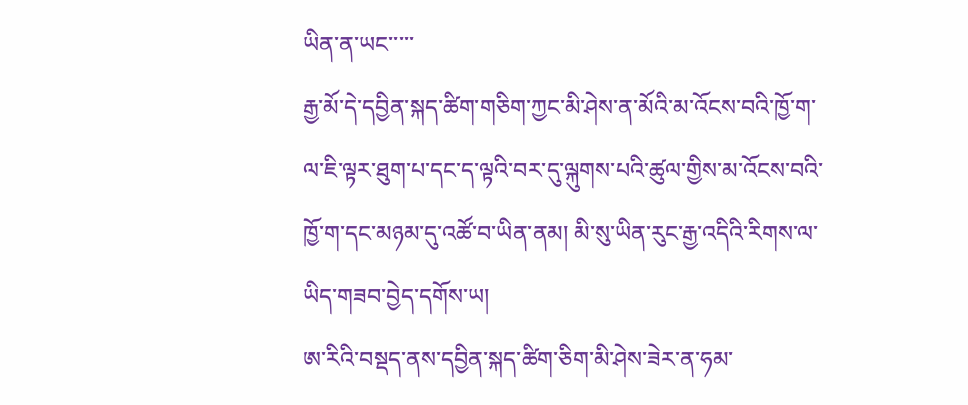ཡིན་ན་ཡང་་་་་
རྒྱ་མོ་དེ་དབྱིན་སྐད་ཚིག་གཅིག་ཀྱང་མི་ཤེས་ན་མོའི་མ་འོངས་བའི་ཁྱོ་ག་ལ་ཇི་ལྟར་ཐུག་པ་དང་ད་ལྟའི་བར་དུ་ལྐུགས་པའི་ཚུལ་གྱིས་མ་འོངས་བའི་ཁྱོ་ག་དང་མཉམ་དུ་འཚོ་བ་ཡིན་ནམ། མི་སུ་ཡིན་རུང་རྒྱ་འདིའི་རིགས་ལ་ཡིད་གཟབ་བྱེད་དགོས་ཡ།
ཨ་རིའི་བསྡད་ནས་དབྱིན་སྐད་ཚིག་ཅིག་མི་ཤེས་ཟེར་ན་ཧམ་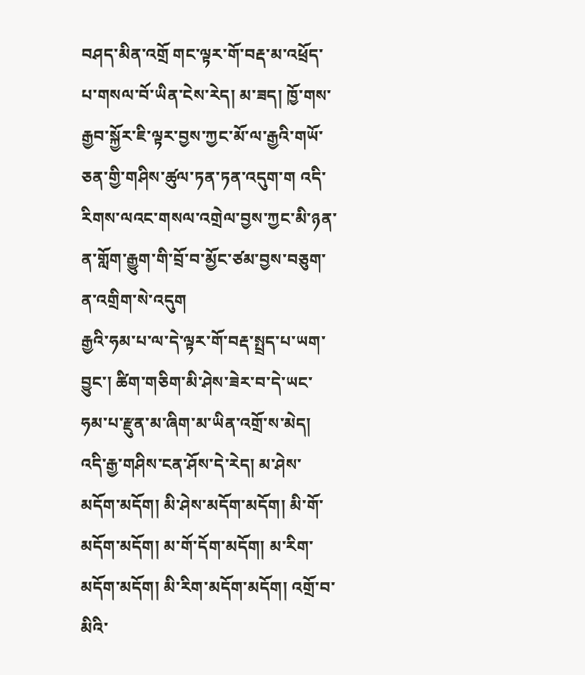བཤད་མིན་འགྲོ གང་ལྟར་གོ་བརྡ་མ་འཕྲོད་པ་གསལ་བོ་ཡིན་ངེས་རེད། མ་ཟད། ཁྱོ་གས་རྒྱབ་སྐྱོར་ཇི་ལྟར་བྱས་ཀྱང་མོ་ལ་རྒྱའི་གཡོ་ཅན་གྱི་གཤིས་ཚུལ་ཏན་ཏན་འདུག་ག འདི་རིགས་ལའང་གསལ་འགྲེལ་བྱས་ཀྱང་མི་ཉན་ན་གློག་རྒྱུག་གི་བྲོ་བ་མྱོང་ཙམ་བྱས་བཅུག་ན་འགྲིག་སེ་འདུག
རྒྱའི་ཧམ་པ་ལ་དེ་ལྟར་གོ་བརྡ་སྤྲད་པ་ཡག་བྱུང་། ཚིག་གཅིག་མི་ཤེས་ཟེར་བ་དེ་ཡང་ཧམ་པ་རྫུན་མ་ཞིག་མ་ཡིན་འགྲོ་ས་མེད། འདི་རྒྱ་གཤིས་ངན་ཤོས་དེ་རེད། མ་ཤེས་མདོག་མདོག། མི་ཤེས་མདོག་མདོག། མི་གོ་མདོག་མདོག། མ་གོ་དོག་མདོག། མ་རིག་མདོག་མདོག། མི་རིག་མདོག་མདོག། འགྲོ་བ་མིའི་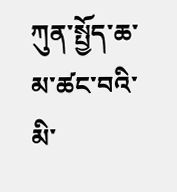ཀུན་སྤྱོད་ཆ་མ་ཚང་བའི་མི་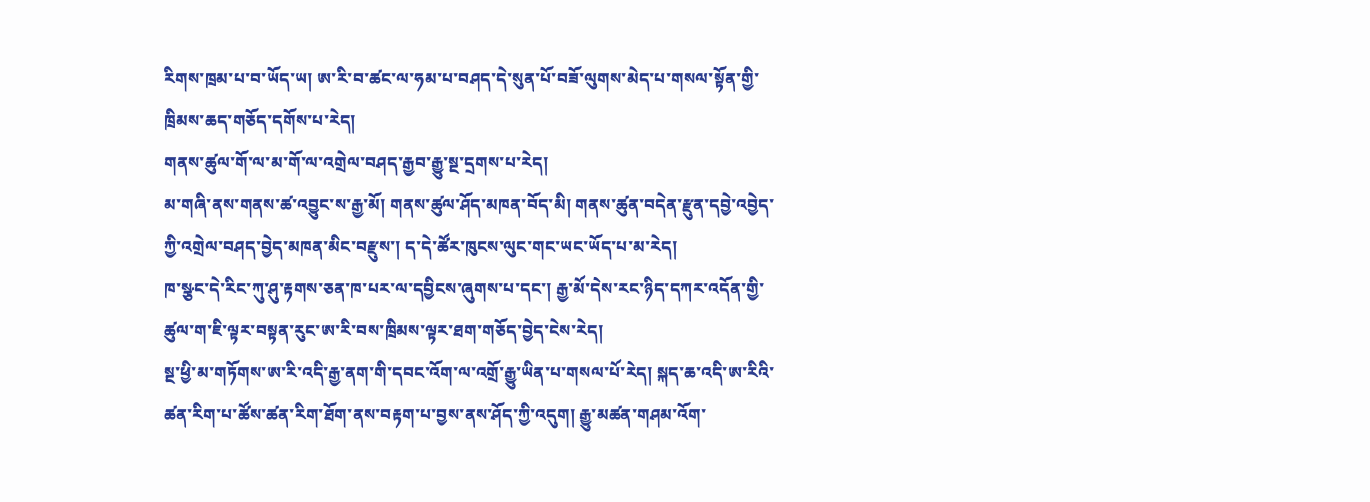རིགས་ཁྲམ་པ་བ་ཡོད་ཡ། ཨ་རི་བ་ཚང་ལ་ཧམ་པ་བཤད་དེ་སུན་པོ་བཟོ་ལུགས་མེད་པ་གསལ་སྟོན་གྱི་ཁྲིམས་ཆད་གཅོད་དགོས་པ་རེད།
གནས་ཚུལ་གོ་ལ་མ་གོ་ལ་འགྲེལ་བཤད་རྒྱབ་རྒྱུ་སྔ་དྲགས་པ་རེད།
མ་གཞི་ནས་གནས་ཚ་འབྱུང་ས་རྒྱ་མོ། གནས་ཚུལ་ཤོད་མཁན་བོད་མི། གནས་ཚུན་བདེན་རྫུན་དབྱེ་འབྱེད་ཀྱི་འགྲེལ་བཤད་བྱེད་མཁན་མིང་བརྫུས་། ད་དེ་ཚོར་ཁུངས་ལུང་གང་ཡང་ཡོད་པ་མ་རེད།
ཁ་སྩང་དེ་རིང་ཀུ་ཤུ་རྟགས་ཅན་ཁ་པར་ལ་དབྱིངས་ཞུགས་པ་དང་། རྒྱ་མོ་དེས་རང་ཉིད་དཀར་འདོན་གྱི་ཚུལ་ག་ཇི་ལྟར་བསྟན་རུང་ཨ་རི་བས་ཁྲིམས་ལྟར་ཐག་གཅོད་བྱེད་ངེས་རེད།
སྔ་ཕྱི་མ་གཏོགས་ཨ་རི་འདི་རྒྱ་ནག་གི་དབང་འོག་ལ་འགྲོ་རྒྱུ་ཡིན་པ་གསལ་པོ་རེད། སྐད་ཆ་འདི་ཨ་རིའི་ཚན་རིག་པ་ཚོས་ཚན་རིག་ཐོག་ནས་བརྟག་པ་བྱས་ནས་ཤོད་ཀྱི་འདུག། རྒྱུ་མཚན་གཤམ་འོག་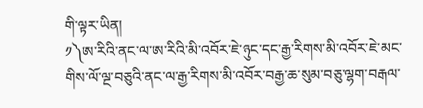གི་ལྟར་ཡིན།
༡༽ཨ་རིའི་ནང་ལ་ཨ་རིའི་མི་འབོར་ཇེ་ཉུང་དང་རྒྱ་རིགས་མི་འབོར་ཇེ་མང་གིས་ལོ་ལྔ་བཅུའི་ནང་ལ་རྒྱ་རིགས་མི་འབོར་བརྒྱ་ཆ་སུམ་བཅུ་ལྷག་བརྒལ་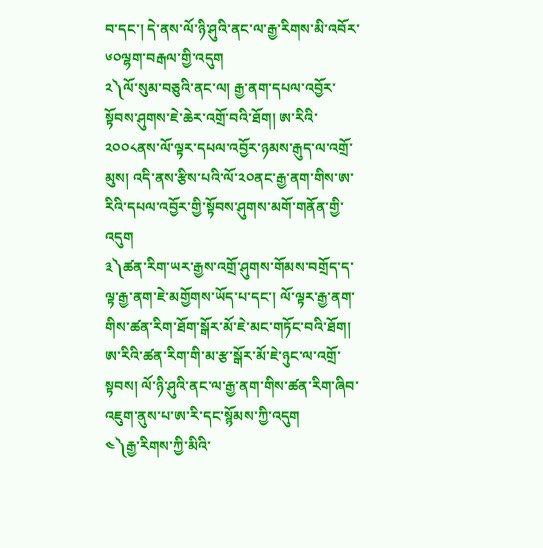བ་དང་། དེ་ནས་ལོ་ཉི་ཤུའི་ནང་ལ་རྒྱ་རིགས་མི་འབོར་༦༠ལྷག་བརྒལ་གྱི་འདུག
༢༽ལོ་སུམ་བཅུའི་ནང་ལ། རྒྱ་ནག་དཔལ་འབྱོར་སྟོབས་ཤུགས་ཇེ་ཆེར་འགྲོ་བའི་ཐོག། ཨ་རིའི་༢༠༠༨ནས་ལོ་ལྟར་དཔལ་འབྱོར་ཉམས་རྒུད་ལ་འགྲོ་མུས། འདི་ནས་རྩིས་པའི་ལོ་༢༠ནང་རྒྱ་ནག་གིས་ཨ་རིའི་དཔལ་འབྱོར་གྱི་སྟོབས་ཤུགས་མགོ་གནོན་གྱི་འདུག
༣༽ཚན་རིག་ཡར་རྒྱས་འགྲོ་ཤུགས་གོམས་བགྲོད་ད་ལྟ་རྒྱ་ནག་ཇེ་མགྱོགས་ཡོད་པ་དང་། ལོ་ལྟར་རྒྱ་ནག་གིས་ཚན་རིག་ཐོག་སྒོར་མོ་ཇེ་མང་གཏོང་བའི་ཐོག། ཨ་རིའི་ཚན་རིག་གི་མ་རྩ་སྒོར་མོ་ཇེ་ཉུང་ལ་འགྲོ་སྟབས། ལོ་ཉི་ཤུའི་ནང་ལ་རྒྱ་ནག་གིས་ཚན་རིག་ཞིབ་འཇུག་ནུས་པ་ཨ་རི་དང་སྙོམས་ཀྱི་འདུག
༤༽རྒྱ་རིགས་ཀྱི་མིའི་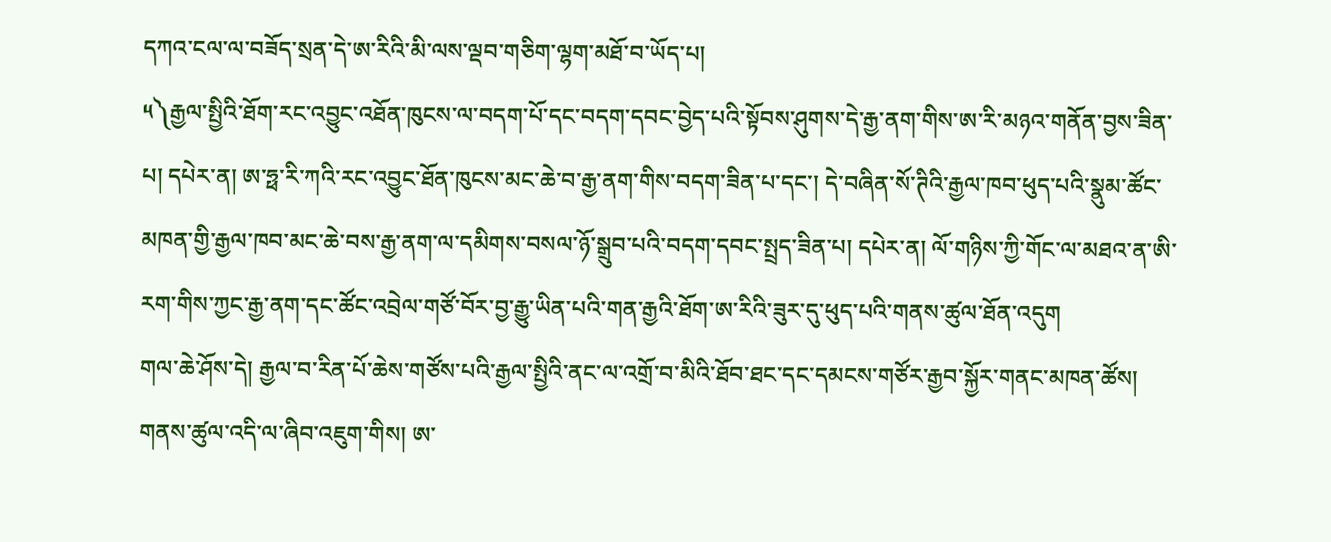དཀའ་ངལ་ལ་བཟོད་སྲན་དེ་ཨ་རིའི་མི་ལས་ལྡབ་གཅིག་ལྷག་མཐོ་བ་ཡོད་པ།
༥༽རྒྱལ་སྤྱིའི་ཐོག་རང་འབྱུང་འཐོན་ཁུངས་ལ་བདག་པོ་དང་བདག་དབང་བྱེད་པའི་སྟོབས་ཤུགས་དེ་རྒྱ་ནག་གིས་ཨ་རི་མཉའ་གནོན་བྱས་ཟིན་པ། དཔེར་ན། ཨ་ཧྥ་རི་ཀའི་རང་འབྱུང་ཐོན་ཁུངས་མང་ཆེ་བ་རྒྱ་ནག་གིས་བདག་ཟིན་པ་དང་། དེ་བཞིན་སོ་ཊིའི་རྒྱལ་ཁབ་ཕུད་པའི་སྣུམ་ཚོང་མཁན་གྱི་རྒྱལ་ཁབ་མང་ཆེ་བས་རྒྱ་ནག་ལ་དམིགས་བསལ་ཉོ་སྒྲུབ་པའི་བདག་དབང་སྤྲད་ཟིན་པ། དཔེར་ན། ལོ་གཉིས་ཀྱི་གོང་ལ་མཐའ་ན་ཨི་རག་གིས་ཀྱང་རྒྱ་ནག་དང་ཚོང་འབྲེལ་གཙོ་བོར་བྱ་རྒྱུ་ཡིན་པའི་གན་རྒྱའི་ཐོག་ཨ་རིའི་ཟུར་དུ་ཕུད་པའི་གནས་ཚུལ་ཐོན་འདུག
གལ་ཆེ་ཤོས་དེ། རྒྱལ་བ་རིན་པོ་ཆེས་གཙོས་པའི་རྒྱལ་སྤྱིའི་ནང་ལ་འགྲོ་བ་མིའི་ཐོབ་ཐང་དང་དམངས་གཙོར་རྒྱབ་སྐྱོར་གནང་མཁན་ཚོས། གནས་ཚུལ་འདི་ལ་ཞིབ་འཇུག་གིས། ཨ་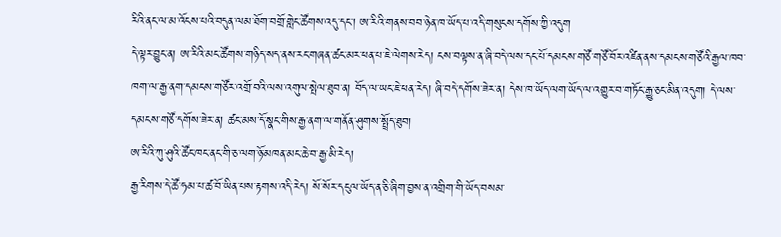རིའི་ནང་ལ་མ་འོངས་པའི་བདུན་ལམ་ཐོག་བགྲོ་གླེང་ཚོགས་འདུ་དང་། ཨ་རིའི་གནས་བབ་ཉེན་ཁ་ཡོད་པ་འདི་གསུངས་དགོས་ཀྱི་འདུག
དེ་ལྟར་བྱུང་ན། ཨ་རིའི་མང་ཚོགས་གཉིད་སད་ནས་རང་གཞན་ཚང་མར་ཕན་པ་ཇེ་ལེགས་རེད། ངས་བལྟས་ན་ཞི་བདེ་ལས་དང་པོ་དམངས་གཙོ་གཙོ་བོར་འཛིན་ནས་དམངས་གཙོའི་རྒྱལ་ཁབ་ཁག་ལ་རྒྱ་ནག་དམངས་གཙོར་འགྲོ་བའི་ལས་འགུལ་སྤེལ་ཐུབ་ན། བོད་ལ་ཡང་ཇེ་ཕན་རེད། ཞི་བདེ་དགོས་ཟེར་ན། དེས་ཁ་ཡོད་ལག་ཡོད་ལ་འགྱུར་བ་གཏོང་རྒྱུ་ཅང་མིན་འདུག། དེ་ལས་དམངས་གཙོ་དགོས་ཟེར་ན། ཚང་མས་དོ་སྣང་གིས་རྒྱ་ནག་ལ་གནོན་ཤུགས་སྤྲོད་ཐུབ།
ཨ་རིའི་ཀུ་ཤུའི་ཚོང་ཁང་ནང་གི་ཅ་ལག་ཉོ་མཁན་མང་ཆེ་བ་རྒྱ་མི་རེད།
རྒྱ་རིགས་དེ་ཚོ་ཧམ་པ་ཚ་བོ་ཡིན་པས་རྟགས་འདི་རེད། སོ་སོར་དངུལ་ཡོད་ན་ཅི་ཞིག་བྱས་ན་འགྲིག་གི་ཡོད་བསམ་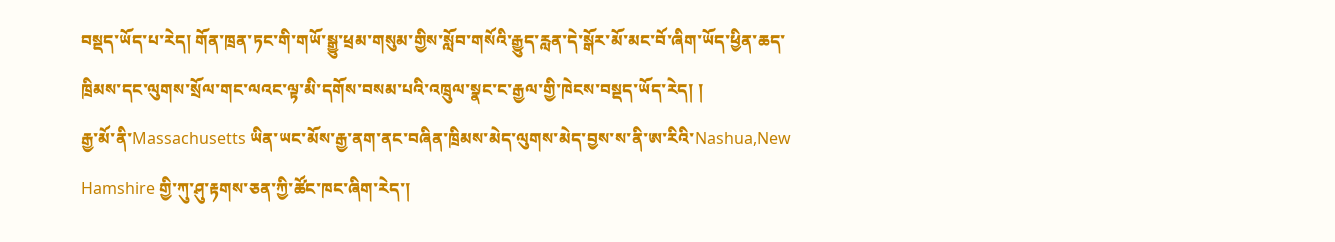བསྡད་ཡོད་པ་རེད། གོན་ཁྲན་ཏང་གི་གཡོ་སྒྱུ་ཕྲམ་གསུམ་གྱིས་སློབ་གསོའི་རྒྱུད་རླན་དེ་སྒོར་མོ་མང་བོ་ཞིག་ཡོད་ཕྱིན་ཆད་ཁྲིམས་དང་ལུགས་སྲོལ་གང་ལའང་ལྟ་མི་དགོས་བསམ་པའི་འཁྲུལ་སྣང་ང་རྒྱལ་གྱི་ཁེངས་བསྡད་ཡོད་རེད། །
རྒྱ་མོ་ནི་Massachusetts ཡིན་ཡང་མོས་རྒྱ་ནག་ནང་བཞིན་ཁྲིམས་མེད་ལུགས་མེད་བྱས་ས་ནི་ཨ་རིའི་Nashua,New Hamshire གྱི་ཀུ་ཤུ་རྟགས་ཅན་ཀྱི་ཚོང་ཁང་ཞིག་རེད་།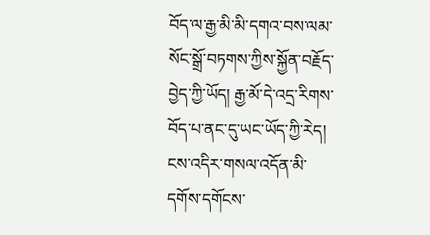བོད་ལ་རྒྱ་མི་མི་དགའ་བས་ལམ་སོང་སྒྲོ་བཏགས་ཀྱིས་སྐྱོན་བརྗོད་བྱེད་ཀྱི་ཡོད། རྒྱ་མོ་དེ་འདྲ་རིགས་བོད་པ་ནང་དུ་ཡང་ཡོད་ཀྱི་རེད། ངས་འདིར་གསལ་འདོན་མི་དགོས་དགོངས་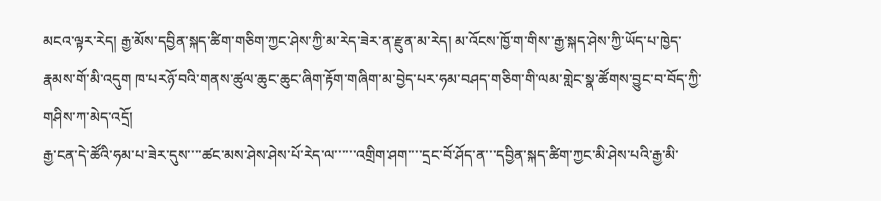མངའ་ལྟར་རེད། རྒྱ་མོས་དབྱིན་སྐད་ཚིག་གཅིག་ཀྱང་ཤེས་ཀྱི་མ་རེད་ཟེར་ན་རྫུན་མ་རེད། མ་འོངས་ཁྱོ་ག་གིས་་རྒྱ་སྐད་ཤེས་ཀྱི་ཡོད་པ་ཁྱེད་རྣམས་གོ་མི་འདུག ཁ་པརཉོ་བའི་གནས་ཚུལ་ཆུང་ཆུང་ཞིག་རྟོག་གཞིག་མ་བྱེད་པར་ཧམ་བཤད་གཅིག་གི་ལམ་གླེང་སྣ་ཚོགས་བྱུང་བ་བོད་ཀྱི་གཤིས་ཀ་མེད་འདྲོ།
རྒྱ་ངན་དེ་ཚོའི་ཧམ་པ་ཟེར་དུས་་་་ཚང་མས་ཤེས་ཤེས་པོ་རེད་ལ་་་་་་འགྲིག་ཤག་་་་དྲང་བོ་ཤོད་ན་་་དབྱིན་སྐད་ཚིག་ཀྱང་མི་ཤེས་པའི་རྒྱ་མི་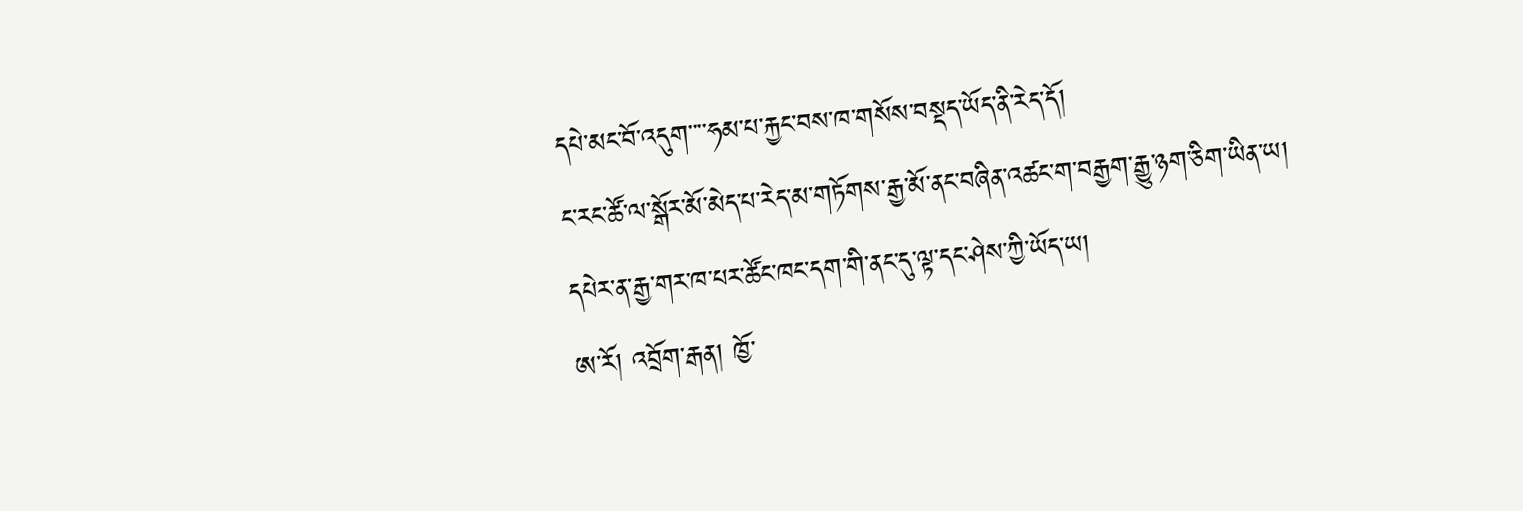དཔེ་མང་བོ་འདུག་་་་ཧམ་པ་རྐྱང་བས་ཁ་གསོས་བསྡད་ཡོད་ནི་རེད་དོ།
ང་རང་ཚོ་ལ་སྒོར་མོ་མེད་པ་རེད་མ་གཏོགས་རྒྱ་མོ་ནང་བཞིན་འཚང་ག་བརྒྱག་རྒྱུ་ཉག་ཅིག་ཡིན་ཡ།
དཔེར་ན་རྒྱ་གར་ཁ་པར་ཚོང་ཁང་དག་གི་ནང་དུ་ལྟ་དང་ཤེས་ཀྱི་ཡོད་ཡ།
ཨ་རོ། འབྲོག་རྒན། ཁྱོ་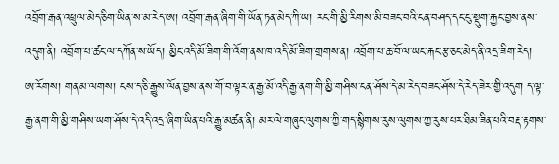འབྲོག་རྒན་འཕྲུལ་མེད་ཅིག་ཡིན་ས་མ་རེད་ཨ། འབྲོག་རྒན་ཞིག་གི་ཡོན་ཏན་མེད་ཀི་ཡ། རང་གི་མྱི་རིགས་མི་བཟང་བའི་ངན་བཤད་དང་ངུ་སྡུག་རྐྱང་བྱས་ནས་འདུག་ནི། འབྲོག་པ་ཚང་ལ་དཀོན་ས་ཡོད། མྱིང་འདི་མོ་ཟིག་གི་འོག་ནས་ཁ་འདི་མོ་ཟིག་གྲགས་ན། འབྲོག་པ་ཆ་བོ་ལ་ཡང་རྐང་རྩ་ཅང་མེད་ནི་འདྲ་ཟིག་རེད།
ཨ་རོགས། གནམ་ལགས། ངས་ད་ཅི་རྒྱུས་ལོན་བྱས་ནས་གོ་བ་ལྟར་ན་རྒྱ་མོ་འདི་རྒྱ་ནག་གི་མྱི་གཤིས་ངན་ཤོས་དེ་མ་རེད་བཟང་ཤོས་དེ་རེད་ཟེར་གྱི་འདུག ད་ལྟ་རྒྱ་ནག་གི་མྱི་གཤིས་ཡག་ཤོས་དེ་འདི་འདྲ་ཞིག་ཡིན་པའི་རྒྱུ་མཚན་ནི། མར་ལེ་གཞུང་ལུགས་ཀྱི་གད་སྙིགས་རུས་ལུགས་ཀྱ་རུས་པར་ཐིམ་ཟིན་པའི་བརྡ་རྟགས་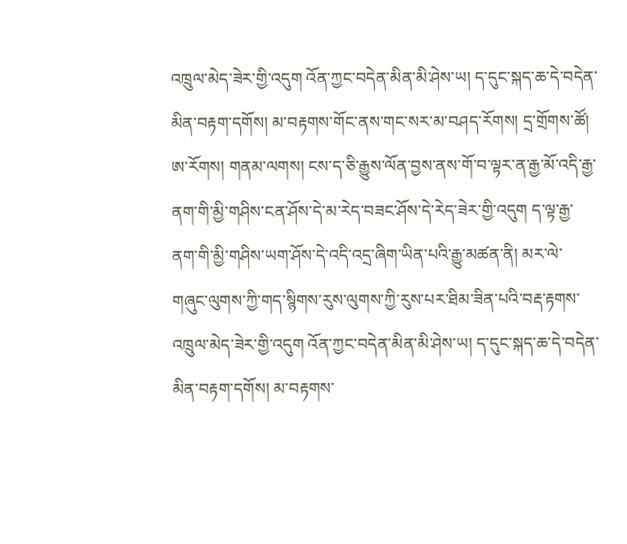འཁྲུལ་མེད་ཟེར་གྱི་འདུག འོན་ཀྱང་བདེན་མིན་མི་ཤེས་ཡ། ད་དུང་སྐད་ཆ་དེ་བདེན་མིན་བརྟག་དགོས། མ་བརྟགས་གོང་ནས་གང་སར་མ་བཤད་རོགས། དྲ་གྲོགས་ཚོ།
ཨ་རོགས། གནམ་ལགས། ངས་ད་ཅི་རྒྱུས་ལོན་བྱས་ནས་གོ་བ་ལྟར་ན་རྒྱ་མོ་འདི་རྒྱ་ནག་གི་མྱི་གཤིས་ངན་ཤོས་དེ་མ་རེད་བཟང་ཤོས་དེ་རེད་ཟེར་གྱི་འདུག ད་ལྟ་རྒྱ་ནག་གི་མྱི་གཤིས་ཡག་ཤོས་དེ་འདི་འདྲ་ཞིག་ཡིན་པའི་རྒྱུ་མཚན་ནི། མར་ལེ་གཞུང་ལུགས་ཀྱི་གད་སྙིགས་རུས་ལུགས་ཀྱི་རུས་པར་ཐིམ་ཟིན་པའི་བརྡ་རྟགས་འཁྲུལ་མེད་ཟེར་གྱི་འདུག འོན་ཀྱང་བདེན་མིན་མི་ཤེས་ཡ། ད་དུང་སྐད་ཆ་དེ་བདེན་མིན་བརྟག་དགོས། མ་བརྟགས་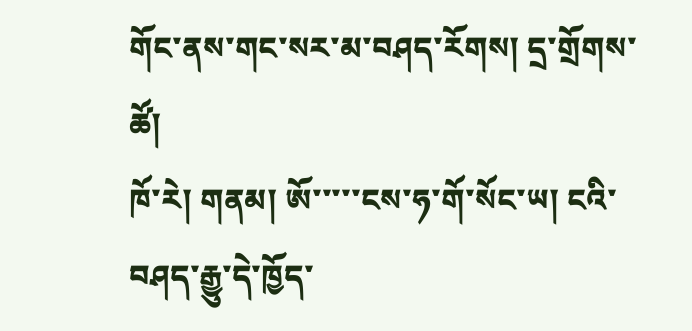གོང་ནས་གང་སར་མ་བཤད་རོགས། དྲ་གྲོགས་ཚོ།
ཁོ་རེ། གནམ། ཨོ་་་་་ངས་ཧ་གོ་སོང་ཡ། ངའི་བཤད་རྒྱུ་དེ་ཁྱོད་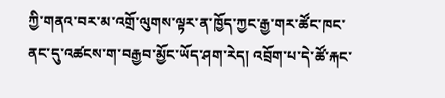ཀྱི་གནའ་བར་མ་འགྲོ་ལུགས་ལྟར་ན་ཁྱོད་ཀྱང་རྒྱ་གར་ཚོང་ཁང་ནང་དུ་འཚངས་ག་བརྒྱབ་མྱོང་ཡོད་ཤག་རེད། འབྲོག་པ་དེ་ཚོ་རྐང་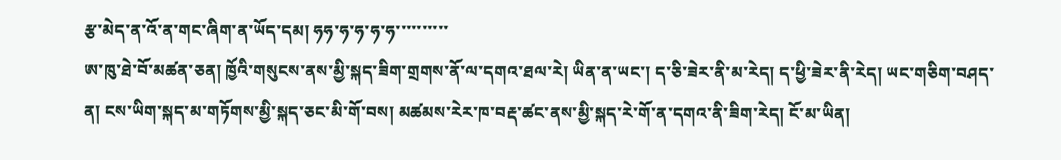རྩ་མེད་ན་འོ་ན་གང་ཞིག་ན་ཡོད་དམ། ཧཧ་ཧ་ཧ་ཧ་ཧ་་་་་་་་་་
ཨ་ཁུ་ཐེ་བོ་མཚན་ཅན། ཁྱོའི་གསུངས་ནས་མྱི་སྐད་ཟིག་གྲགས་ནོ་ལ་དགའ་ཐལ་རེ། ཡིན་ན་ཡང་། ད་ཅི་ཟེར་ནི་མ་རེད། ད་ཕྱི་ཟེར་ནི་རེད། ཡང་གཅིག་བཤད་ན། ངས་ཡིག་སྐད་མ་གཏོགས་མྱི་སྐད་ཅང་མི་གོ་བས། མཚམས་རེར་ཁ་བརྡ་ཚང་ནས་མྱི་སྐད་རེ་གོ་ན་དགའ་ནི་ཟིག་རེད། ངོ་མ་ཡིན།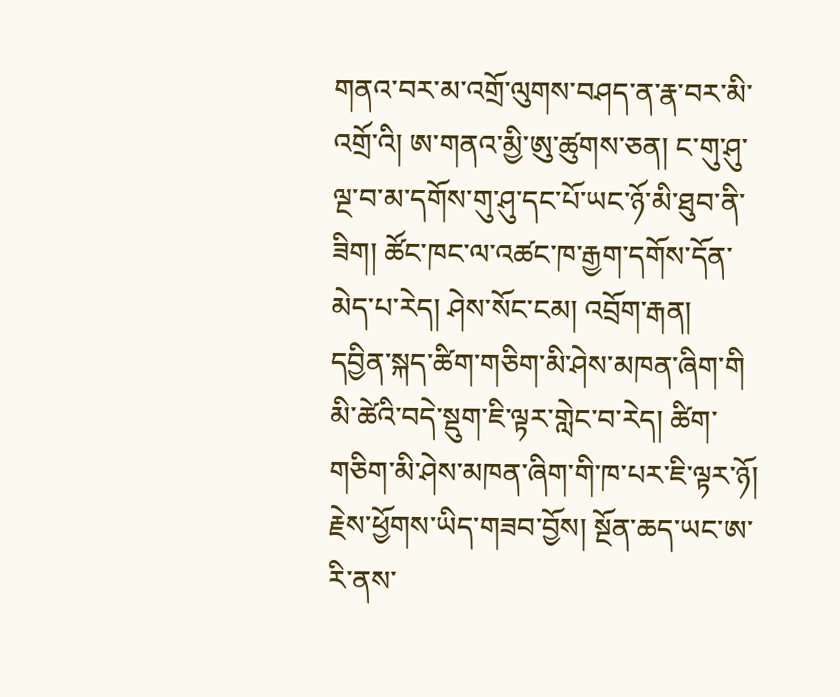གནའ་བར་མ་འགྲོ་ལུགས་བཤད་ན་རྣ་བར་མི་འགྲོ་འི། ཨ་གནའ་མྱི་ཨུ་ཚུགས་ཅན། ང་གུ་ཤུ་ལྔ་བ་མ་དགོས་གུ་ཤུ་དང་པོ་ཡང་ཉོ་མི་ཐུབ་ནི་ཟིག། ཚོང་ཁང་ལ་འཚང་ཁ་རྒྱག་དགོས་དོན་མེད་པ་རེད། ཤེས་སོང་ངམ། འབྲོག་རྒན།
དབྱིན་སྐད་ཚིག་གཅིག་མི་ཤེས་མཁན་ཞིག་གི མི་ཚེའི་བདེ་སྡུག་ཇི་ལྟར་གླེང་བ་རེད། ཚིག་གཅིག་མི་ཤེས་མཁན་ཞིག་གི་ཁ་པར་ཇི་ལྟར་ཉོ། རྗེས་ཕྱོགས་ཡིད་གཟབ་བྱོས། སྔོན་ཆད་ཡང་ཨ་རི་ནས་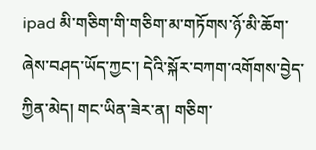ipad མི་གཅིག་གི་གཅིག་མ་གཏོགས་ཉོ་མི་ཆོག་ཞེས་བཤད་ཡོད་ཀྱང་། དེའི་སྐོར་བཀག་འགོགས་བྱེད་ཀྱིན་མེད། གང་ཡིན་ཟེར་ན། གཅིག་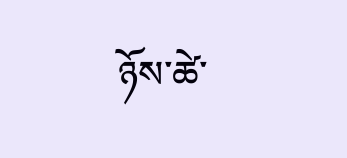ཉོས་ཚེ་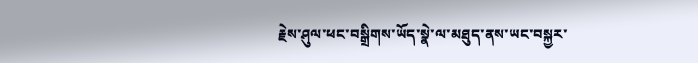རྗེས་ཤུལ་ཕང་བསྒྲིགས་ཡོད་སྣེ་ལ་མཐུད་ནས་ཡང་བསྐྱར་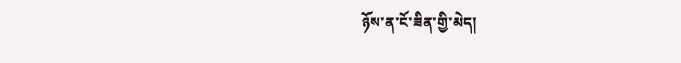ཉོས་ན་ངོ་ཟིན་གྱི་མེད།